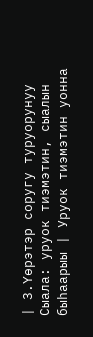| 3.Үөрэтэр соругу туруорунуу Сыала: уруок тиэмэтин, сыалын быhаарыы | Уруок тиэмэтин уонна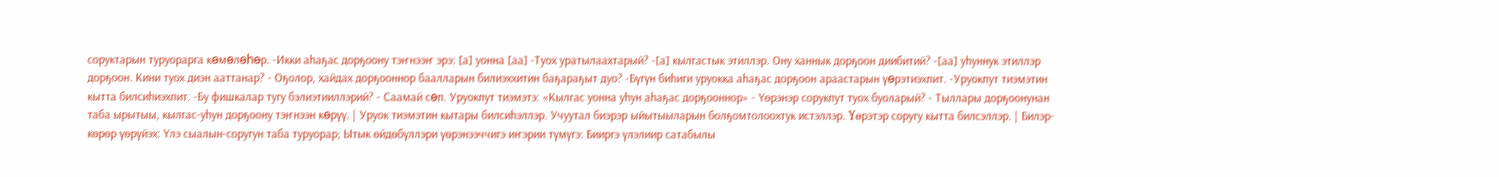соруктарын туруорарга кɵмɵлɵhɵр. -Икки аhаҕас дорҕоону тэҥнээҥ эрэ: [а] уонна [аа] -Туох уратылаахтарый? -[а] кылгастык этиллэр. Ону ханнык дорҕоон диибитий? -[аа] уhуннук этиллэр дорҕоон. Кини туох диэн ааттанар? - Оҕолор, хайдах дорҕооннор баалларын билиэххитин баҕараҕыт дуо? -Бүгүн биһиги уруокка аhаҕас дорҕоон араастарын үɵрэтиэхпит. -Уруокпут тиэмэтин кытта билсиhиэхпит. -Бу фишкалар тугу бэлиэтииллэрий? - Саамай сɵп. Уруокпут тиэмэтэ: «Кылгас уонна уhун аhаҕас дорҕооннор» - Үөрэнэр сорукпут туох буоларый? - Тыллары дорҕоонунан таба ырытыы, кылгас-уhун дорҕоону тэҥнээн кɵрүү. | Уруок тиэмэтин кытары билсиһэллэр. Учуутал биэрэр ыйытыыларын болҕомтолоохтук истэллэр. Υɵрэтэр соругу кытта билсэллэр. | Билэр-көрөр үөрүйэх: Үлэ сыалын-соругун таба туруорар; Ытык өйдөбүллэри үөрэнээччигэ иҥэрии түмүгэ: Бииргэ үлэлиир сатабылы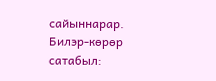сайыннарар. Билэр-көрөр сатабыл: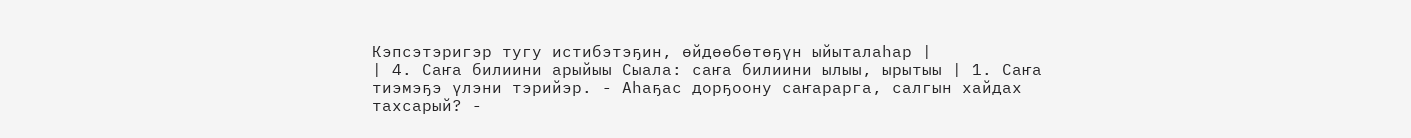Кэпсэтэригэр тугу истибэтэҕин, өйдөөбөтөҕүн ыйыталаһар |
| 4. Саҥа билиини арыйыы Сыала: саҥа билиини ылыы, ырытыы | 1. Саҥа тиэмэҕэ үлэни тэрийэр. - Аһаҕас дорҕоону саҥарарга, салгын хайдах тахсарый? -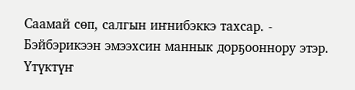Саамай сɵп, салгын иҥнибэккэ тахсар. - Бэйбэрикээн эмээхсин маннык дорҕооннору этэр. Yтүктүҥ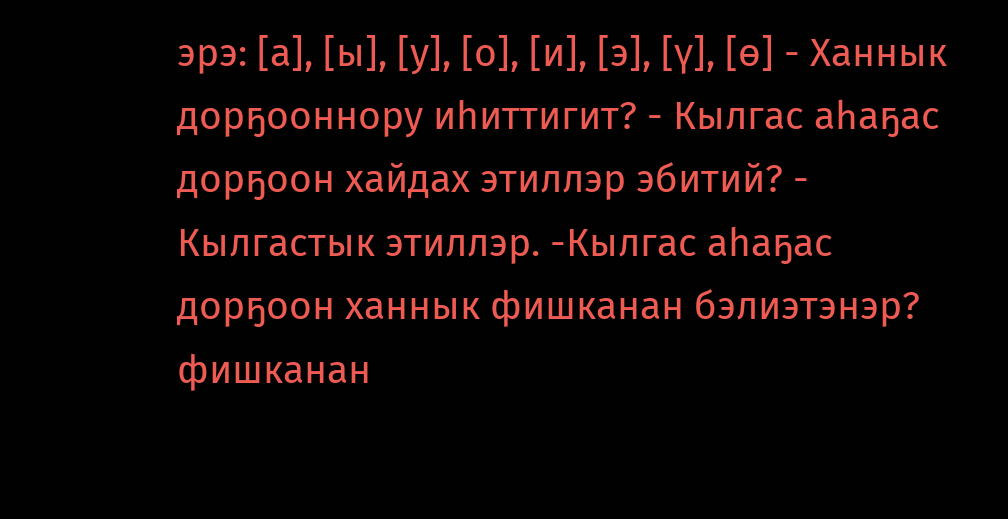эрэ: [а], [ы], [у], [о], [и], [э], [ү], [ө] - Ханнык дорҕооннору иhиттигит? - Кылгас аһаҕас дорҕоон хайдах этиллэр эбитий? - Кылгастык этиллэр. -Кылгас аhаҕас дорҕоон ханнык фишканан бэлиэтэнэр? фишканан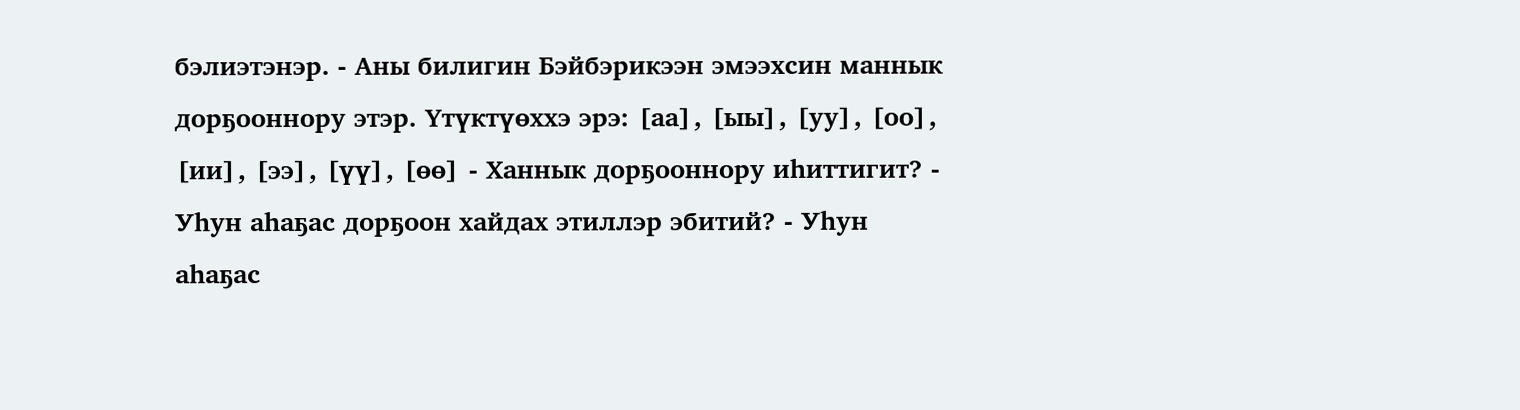бэлиэтэнэр. - Аны билигин Бэйбэрикээн эмээхсин маннык дорҕооннору этэр. Yтүктүɵххэ эрэ: [аа], [ыы], [уу], [оо], [ии], [ээ], [үү], [өɵ] - Ханнык дорҕооннору иhиттигит? - Уhун аһаҕас дорҕоон хайдах этиллэр эбитий? - Уhун аһаҕас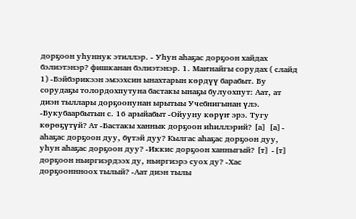дорҕоон уhуннук этиллэр. - Уhун аhаҕас дорҕоон хайдах бэлиэтэнэр? фишканан бэлиэтэнэр. 1. Маҥнайгы сорудах ( слайд 1) -Бэйбэрикээн эмээхсин ынахтарын кɵрдүү барабыт. Бу сорудаҕы толордохпутуна бастакы ынаҕы булуохпут: Аат, ат диэн тыллары дорҕоонунан ырытыы Учебнигынан үлэ. -Букубаарбытын с. 16 арыйабыт -Ойууну кɵрүҥ эрэ. Тугу кɵрɵҕүтүй? Ат -Бастакы ханнык дорҕоон иhиллэрий? [а] [а]- аhаҕас дорҕоон дуу, бүтэй дуу? Кылгас аһаҕас дорҕоон дуу, уһун аһаҕас дорҕоон дуу? -Иккис дорҕоон ханныгый? [т] -[т] дорҕоон ньиргиэрдээх ду, ньиргиэрэ суох ду? -Хас дорҕооннноох тылый? -Аат диэн тылы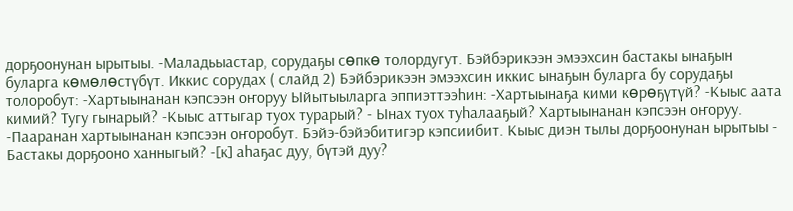дорҕоонунан ырытыы. -Маладьыастар, сорудаҕы сɵпкɵ толордугут. Бэйбэрикээн эмээхсин бастакы ынаҕын буларга кɵмɵлɵстүбүт. Иккис сорудах ( слайд 2) Бэйбэрикээн эмээхсин иккис ынаҕын буларга бу сорудаҕы толоробут: -Хартыынанан кэпсээн оҥоруу Ыйытыыларга эппиэттээhин: -Хартыынаҕа кими кɵрɵҕүтүй? -Кыыс аата кимий? Тугу гынарый? -Кыыс аттыгар туох турарый? - Ынах туох туhалааҕый? Хартыынанан кэпсээн оҥоруу. -Пааранан хартыынанан кэпсээн оҥоробут. Бэйэ-бэйэбитигэр кэпсиибит. Кыыс диэн тылы дорҕоонунан ырытыы - Бастакы дорҕооно ханныгый? -[к] аhаҕас дуу, бүтэй дуу?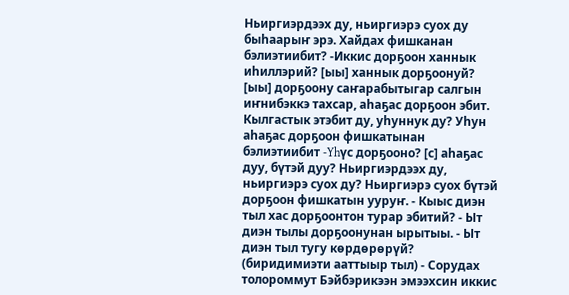Ньиргиэрдээх ду, ньиргиэрэ суох ду быhаарыҥ эрэ. Хайдах фишканан бэлиэтиибит? -Иккис дорҕоон ханнык иhиллэрий? [ыы] ханнык дорҕоонуй? [ыы] дорҕоону саҥарабытыгар салгын иҥнибэккэ тахсар, аhаҕас дорҕоон эбит. Кылгастык этэбит ду, уhуннук ду? Уhун аhаҕас дорҕоон фишкатынан бэлиэтиибит -Υhүс дорҕооно? [с] аhаҕас дуу, бүтэй дуу? Ньиргиэрдээх ду, ньиргиэрэ суох ду? Ньиргиэрэ суох бүтэй дорҕоон фишкатын ууруҥ. - Кыыс диэн тыл хас дорҕоонтон турар эбитий? - Ыт диэн тылы дорҕоонунан ырытыы. - Ыт диэн тыл тугу кɵрдɵрɵрүй? (биридимиэти ааттыыр тыл) - Сорудах толороммут Бэйбэрикээн эмээхсин иккис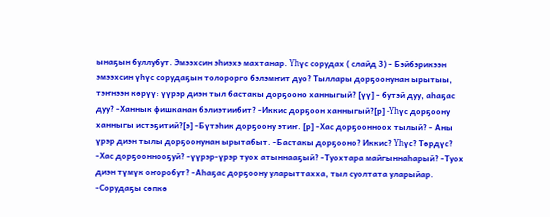ынаҕын буллубут. Эмээхсин эhиэхэ махтанар. Υhүс сорудах ( слайд 3) - Бэйбэрикээн эмээхсин үhүс сорудаҕын толорорго бэлэмҥит дуо? Тыллары дорҕоонунан ырытыы, тэҥнээн кɵрүү: үүрэр диэн тыл бастакы дорҕооно ханныгый? [үү] - бутэй дуу, аhаҕас дуу? -Ханнык фишканан бэлиэтиибит? -Иккис дорҕоон ханныгый?[р] -Υhүс дорҕоону ханныгы истэҕитий?[э] -Бүтэhик дорҕоону этиҥ. [р] -Хас дорҕоонноох тылый? - Аны үрэр диэн тылы дорҕоонунан ырытабыт. -Бастакы дорҕооно? Иккис? Υhүс? Тɵрдүс? -Хас дорҕооннооҕуй? -үүрэр-үрэр туох атыннааҕый? -Туохтара майгыннаhарый? -Туох диэн түмүк оҥоробут? -Аhаҕас дорҕоону уларыттахха, тыл суолтата уларыйар. -Сорудаҕы сɵпкɵ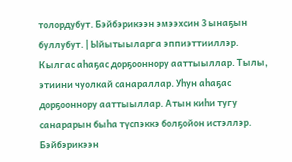толордубут. Бэйбэрикээн эмээхсин 3 ынаҕын буллубут. | Ыйытыыларга эппиэттииллэр. Кылгас аhаҕас дорҕооннору ааттыыллар. Тылы, этиини чуолкай санараллар. Уhун аhаҕас дорҕооннору ааттыыллар. Атын киhи тугу санарарын быhа түспэккэ болҕойон истэллэр. Бэйбэрикээн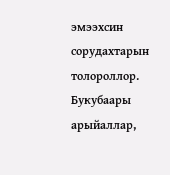эмээхсин сорудахтарын толороллор. Букубаары арыйаллар,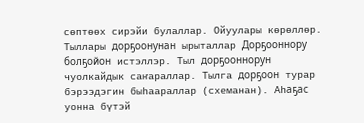сɵптɵɵх сирэйи булаллар. Ойуулары кɵрɵллɵр. Тыллары дорҕоонунан ырыталлар Дорҕооннору болҕойон истэллэр. Тыл дорҕооннорун чуолкайдык саҥараллар. Тылга дорҕоон турар бэрээдэгин быhаараллар (схеманан). Аhаҕас уонна бүтэй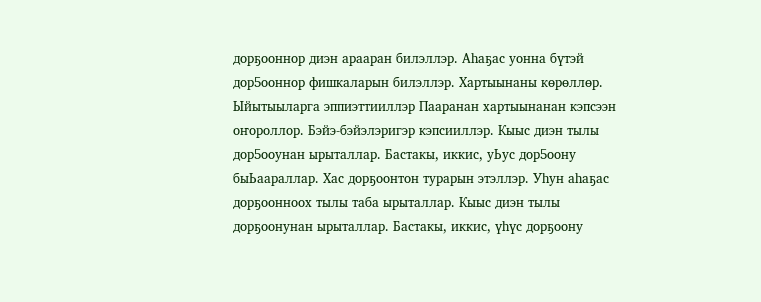дорҕооннор диэн арааран билэллэр. Аhаҕас уонна бүтэй дор5ооннор фишкаларын билэллэр. Хартыынаны кɵрɵллɵр. Ыйытыыларга эппиэттииллэр Пааранан хартыынанан кэпсээн оҥороллор. Бэйэ-бэйэлэригэр кэпсииллэр. Кыыс диэн тылы дор5ооунан ырыталлар. Бастакы, иккис, уЬус дор5оону быЬаараллар. Хас дорҕоонтон турарын этэллэр. Уhун аhаҕас дорҕоонноох тылы таба ырыталлар. Кыыс диэн тылы дорҕоонунан ырыталлар. Бастакы, иккис, үhүс дорҕоону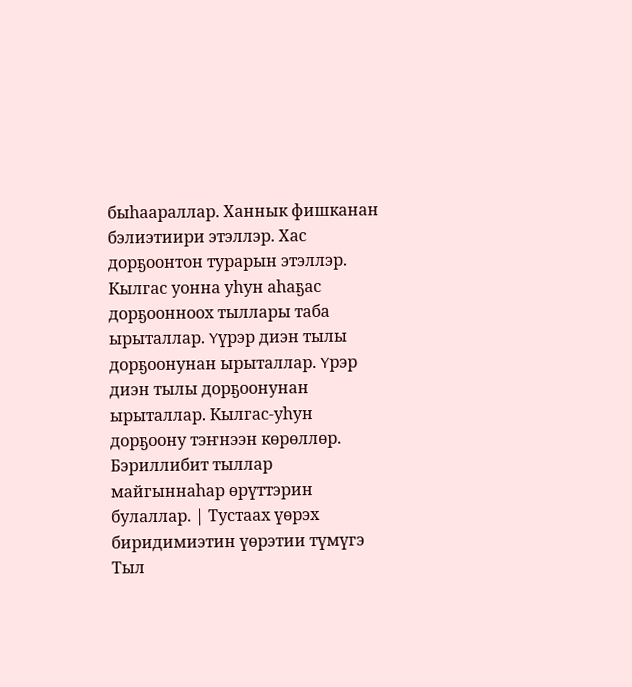быhаараллар. Ханнык фишканан бэлиэтиири этэллэр. Хас дорҕоонтон турарын этэллэр. Кылгас уонна уhун аhаҕас дорҕоонноох тыллары таба ырыталлар. Υүрэр диэн тылы дорҕоонунан ырыталлар. Υрэр диэн тылы дорҕоонунан ырыталлар. Кылгас-уhун дорҕоону тэҥнээн кɵрɵллɵр. Бэриллибит тыллар майгыннаhар ɵрүттэрин булаллар. | Тустаах үɵрэх биридимиэтин үɵрэтии түмүгэ Тыл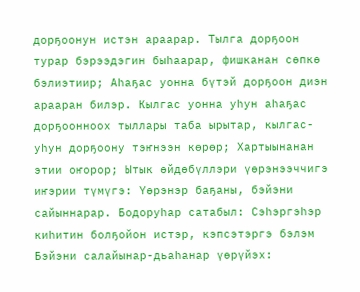дорҕоонун истэн араарар. Тылга дорҕоон турар бэрээдэгин быhаарар, фишканан сөпкө бэлиэтиир; Аhаҕас уонна бүтэй дорҕоон диэн арааран билэр. Кылгас уонна уhун аhаҕас дорҕоонноох тыллары таба ырытар, кылгас-уhун дорҕоону тэҥнээн кɵрɵр; Хартыынанан этии оҥорор; Ытык өйдөбүллэри үөрэнээччигэ иҥэрии түмүгэ: Үөрэнэр баҕаны, бэйэни сайыннарар. Бодоруһар сатабыл: Сэһэргэһэр киһитин болҕойон истэр, кэпсэтэргэ бэлэм Бэйэни салайынар-дьаhанар үөрүйэх: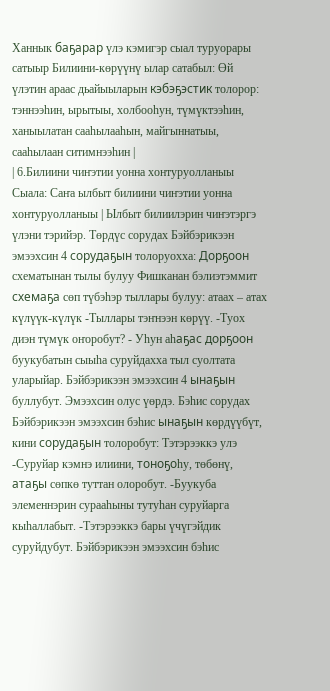Ханнык баҕарар үлэ кэмигэр сыал туруорары сатыыр Билиини-кɵрүүнү ылар сатабыл: Ɵй үлэтин араас дьайыыларын кэбэҕэстик толорор: тэннээhин, ырытыы, холбооһун, түмүктээhин, ханыылатан сааһылааhын, майгыннатыы, сааhылаан ситимнээhин |
| 6.Билиини чиҥэтии уонна хонтуруолланыы Сыала: Саҥа ылбыт билиини чиҥэтии уонна хонтуруолланыы | Ылбыт билиилэрин чиҥэтэргэ үлэни тэрийэр. Тɵрдүс сорудах Бэйбэрикээн эмээхсин 4 сорудаҕын толоруохха: Дорҕоон схематынан тылы булуу Фишканан бэлиэтэммит схемаҕа сɵп түбэhэр тыллары булуу: атаах – атах күлүүк-күлүк -Тыллары тэҥнээн кɵрүү. -Туох диэн түмүк оҥоробут? - Уhун аhаҕас дорҕоон буукубатын сыыhа суруйдахха тыл суолтата уларыйар. Бэйбэрикээн эмээхсин 4 ынаҕын буллубут. Эмээхсин олус үɵрдэ. Бэhис сорудах Бэйбэрикээн эмээхсин бэhис ынаҕын кɵрдүүбүт, кини сорудаҕын толоробут: Тэтэрээккэ улэ -Суруйар кэмнэ илиини, тоноҕоhу, тɵбɵнү, атаҕы сɵпкɵ туттан олоробут. -Буукуба элеменнэрин сурааhыны тутуhан суруйарга кыhаллабыт. -Тэтэрээккэ бары үчүгэйдик суруйдубут. Бэйбэрикээн эмээхсин бэhис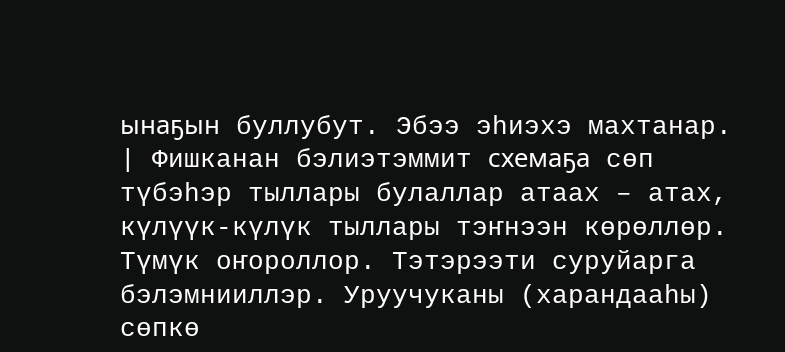ынаҕын буллубут. Эбээ эhиэхэ махтанар. | Фишканан бэлиэтэммит схемаҕа сɵп түбэhэр тыллары булаллар атаах – атах, күлүүк-күлүк тыллары тэҥнээн кɵрɵллɵр. Түмүк оҥороллор. Тэтэрээти суруйарга бэлэмнииллэр. Уруучуканы (харандааhы) сɵпкɵ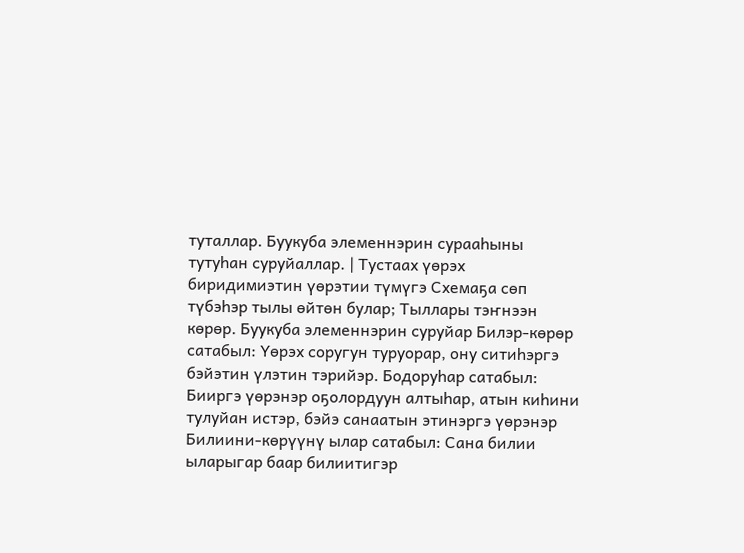туталлар. Буукуба элеменнэрин сурааhыны тутуhан суруйаллар. | Тустаах үɵрэх биридимиэтин үɵрэтии түмүгэ Схемаҕа сɵп түбэhэр тылы ɵйтɵн булар; Тыллары тэҥнээн кɵрɵр. Буукуба элеменнэрин суруйар Билэр-көрөр сатабыл: Үөрэх соругун туруорар, ону ситиһэргэ бэйэтин үлэтин тэрийэр. Бодоруһар сатабыл: Бииргэ үөрэнэр оҕолордуун алтыһар, атын киһини тулуйан истэр, бэйэ санаатын этинэргэ үөрэнэр Билиини-кɵрүүнү ылар сатабыл: Сана билии ыларыгар баар билиитигэр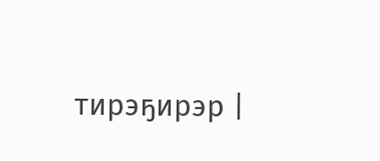тирэҕирэр |